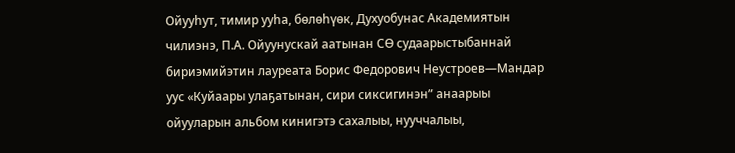Ойууһут, тимир ууһа, бөлөһүөк, Духуобунас Академиятын чилиэнэ, П.А. Ойуунускай аатынан СӨ судаарыстыбаннай бириэмийэтин лауреата Борис Федорович Неустроев—Мандар уус «Куйаары улаҕатынан, сири сиксигинэн” анаарыы ойууларын альбом кинигэтэ сахалыы, нууччалыы,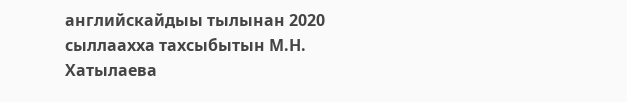английскайдыы тылынан 2020 сыллаахха тахсыбытын М.Н. Хатылаева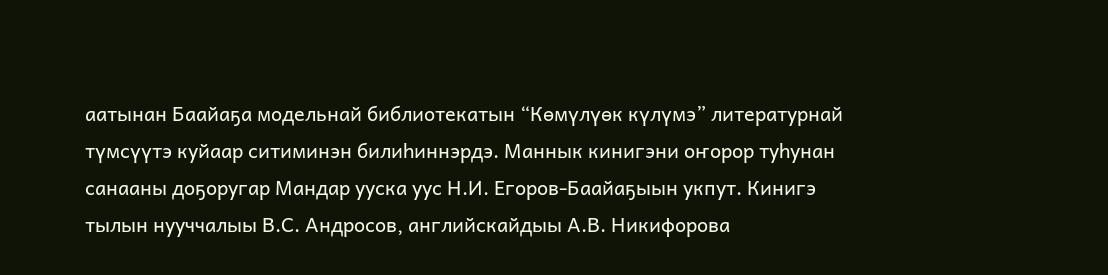аатынан Баайаҕа модельнай библиотекатын “Көмүлүөк күлүмэ” литературнай түмсүүтэ куйаар ситиминэн билиһиннэрдэ. Маннык кинигэни оҥорор туһунан санааны доҕоругар Мандар ууска уус Н.И. Егоров-Баайаҕыын укпут. Кинигэ тылын нууччалыы В.С. Андросов, английскайдыы А.В. Никифорова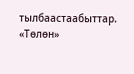тылбаастаабыттар. «Төлөн»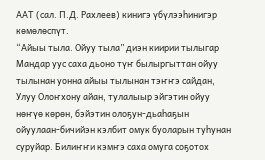ААТ (сал. П.Д. Рахлеев) кинигэ үбүлээһинигэр көмөлөспүт.
“Айыы тыла. Ойуу тыла” диэн киирии тылыгар Мандар уус саха дьоно түҥ былыргыттан ойуу тылынан уонна айыы тылынан тэҥҥэ сайдан, Улуу Олоҥхону айан, тулалыыр эйгэтин ойуу нөҥүө көрөн, бэйэтин олоҕун-дьаһаҕын ойуулаан-бичийэн кэлбит омук буоларын туһунан суруйар. Билиҥҥи кэмҥэ саха омуга соҕотох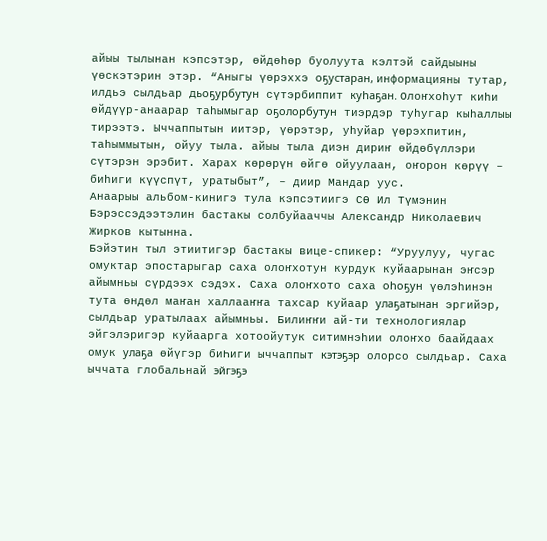айыы тылынан кэпсэтэр, өйдөһөр буолуута кэлтэй сайдыыны үөскэтэрин этэр. “Аныгы үөрэххэ оҕустаран, информацияны тутар, илдьэ сылдьар дьоҕурбутун сүтэрбиппит куһаҕан. Олоҥхоһут киһи өйдүүр-анаарар таһымыгар оҕолорбутун тиэрдэр туһугар кыһаллыы тирээтэ. Ыччаппытын иитэр, үөрэтэр, уһуйар үөрэхпитин, таһыммытын, ойуу тыла. айыы тыла диэн дириҥ өйдөбүллэри сүтэрэн эрэбит. Харах көрөрүн өйгө ойуулаан, оҥорон көрүү – биһиги күүспүт, уратыбыт”, – диир Мандар уус.
Анаарыы альбом-кинигэ тула кэпсэтиигэ СӨ Ил Түмэнин Бэрэссэдээтэлин бастакы солбуйааччы Александр Николаевич Жирков кытынна.
Бэйэтин тыл этиитигэр бастакы вице-спикер: “Уруулуу, чугас омуктар эпостарыгар саха олоҥхотун курдук куйаарынан эҥсэр айымньы сүрдээх сэдэх. Саха олоҥхото саха оһоҕун үөлэһинэн тута өндөл маҥан халлааҥҥа тахсар куйаар улаҕатынан эргийэр, сылдьар уратылаах айымньы. Билиҥҥи ай-ти технологиялар эйгэлэригэр куйаарга хотоойутук ситимнэһии олоҥхо баайдаах омук улаҕа өйүгэр биҺиги ыччаппыт кэтэҕэр олорсо сылдьар. Саха ыччата глобальнай эйгэҕэ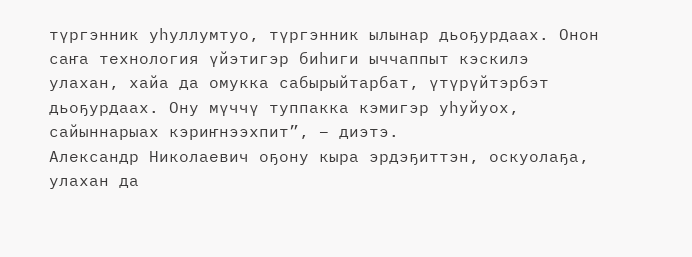түргэнник уһуллумтуо, түргэнник ылынар дьоҕурдаах. Онон саҥа технология үйэтигэр биһиги ыччаппыт кэскилэ улахан, хайа да омукка сабырыйтарбат, үтүрүйтэрбэт дьоҕурдаах. Ону мүччү туппакка кэмигэр уһуйуох, сайыннарыах кэриҥнээхпит”, – диэтэ.
Александр Николаевич оҕону кыра эрдэҕиттэн, оскуолаҕа, улахан да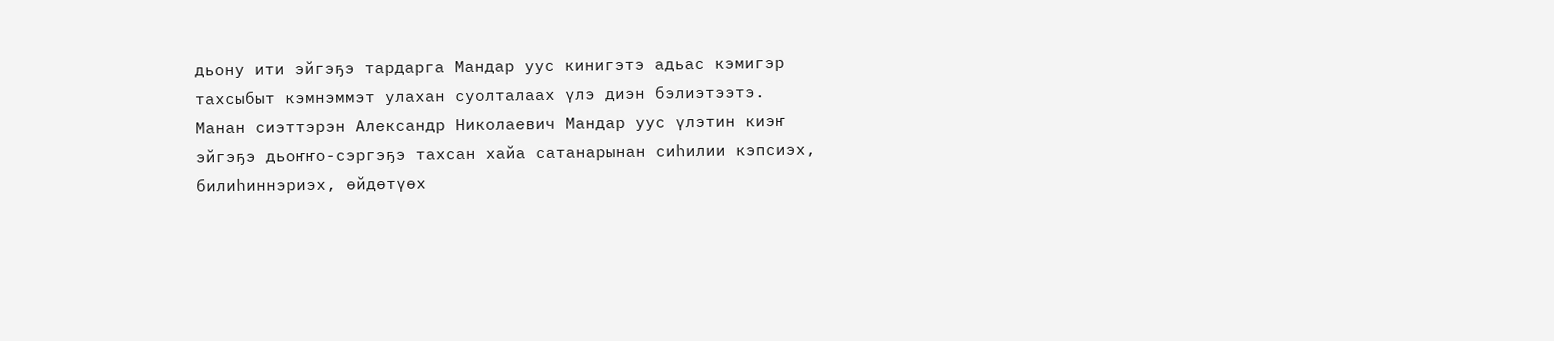дьону ити эйгэҕэ тардарга Мандар уус кинигэтэ адьас кэмигэр тахсыбыт кэмнэммэт улахан суолталаах үлэ диэн бэлиэтээтэ. Манан сиэттэрэн Александр Николаевич Мандар уус үлэтин киэҥ эйгэҕэ дьоҥҥо-сэргэҕэ тахсан хайа сатанарынан сиһилии кэпсиэх, билиһиннэриэх, өйдөтүөх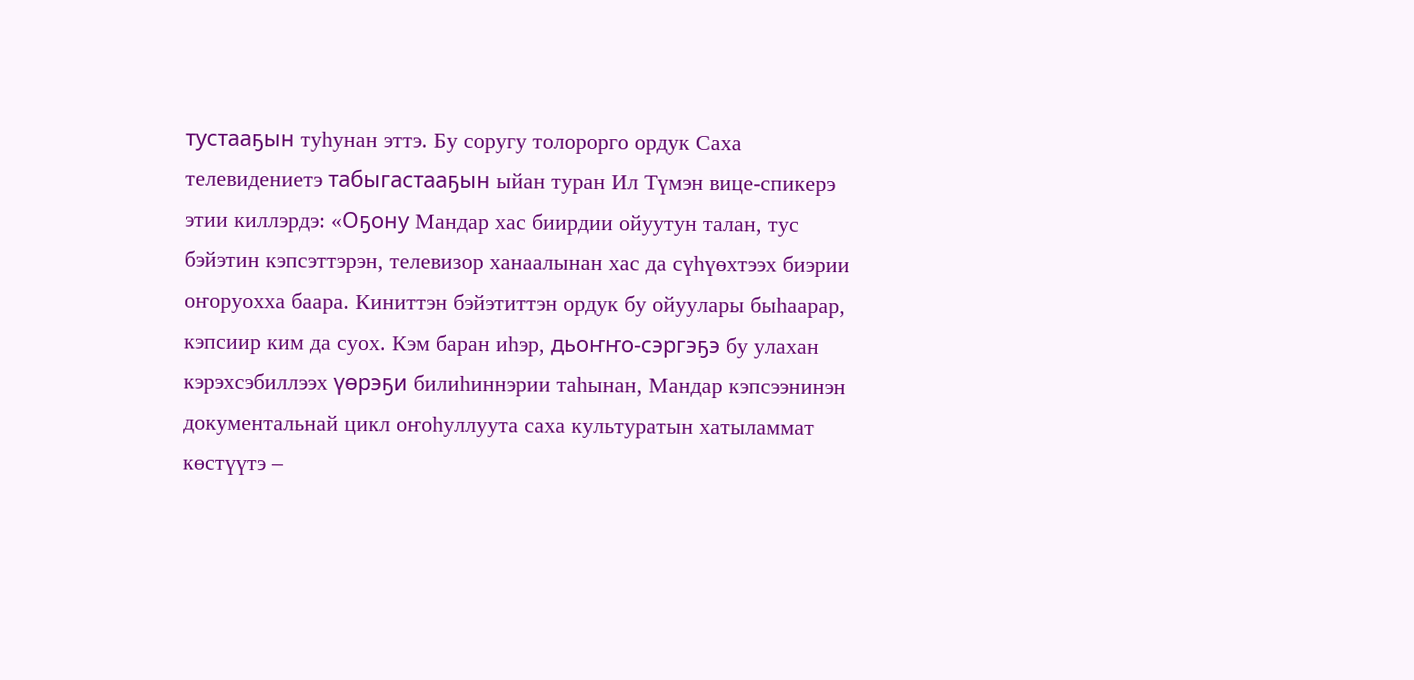тустааҕын туһунан эттэ. Бу соругу толорорго ордук Саха телевидениетэ табыгастааҕын ыйан туран Ил Түмэн вице-спикерэ этии киллэрдэ: «Оҕону Мандар хас биирдии ойуутун талан, тус бэйэтин кэпсэттэрэн, телевизор ханаалынан хас да сүһүөхтээх биэрии оҥоруохха баара. Киниттэн бэйэтиттэн ордук бу ойуулары быһаарар, кэпсиир ким да суох. Кэм баран иһэр, дьоҥҥо-сэргэҕэ бу улахан кэрэхсэбиллээх үөрэҕи билиһиннэрии таһынан, Мандар кэпсээнинэн документальнай цикл оҥоһуллуута саха культуратын хатыламмат көстүүтэ –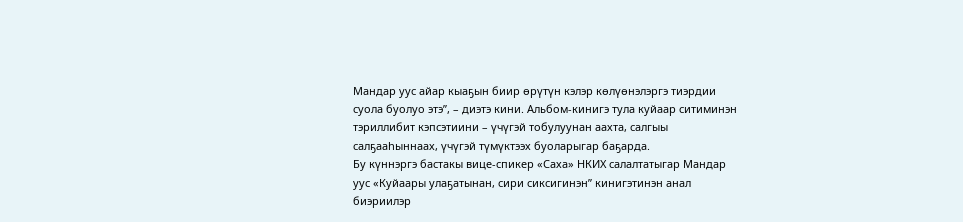Мандар уус айар кыаҕын биир өрүтүн кэлэр көлүөнэлэргэ тиэрдии суола буолуо этэ”, – диэтэ кини. Альбом-кинигэ тула куйаар ситиминэн тэриллибит кэпсэтиини – үчүгэй тобулуунан аахта, салгыы салҕааһыннаах, үчүгэй түмүктээх буоларыгар баҕарда.
Бу күннэргэ бастакы вице-спикер «Саха» НКИХ салалтатыгар Мандар уус «Куйаары улаҕатынан, сири сиксигинэн” кинигэтинэн анал биэриилэр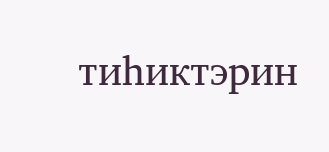тиһиктэрин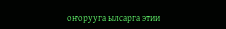оҥорууга ылсарга этии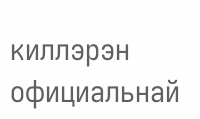киллэрэн официальнай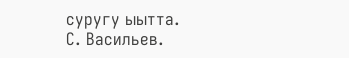суругу ыытта.
С. Васильев.